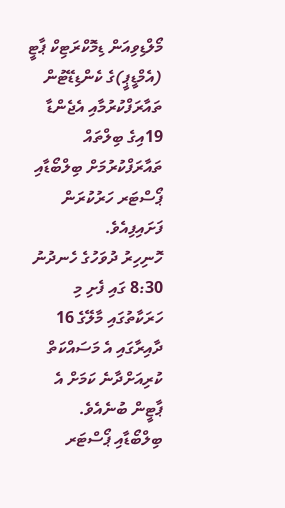މޯލްޑިވިއަން ޑިމޮކްރަޓިކް ޕާޓީ (އެމްޑީޕީ)ގެ ކެންޑިޑޭޓުން ތައާރަފްކުރުމާއި އެޖެންޑާ 19އިގެ ބިލްތައް ތައާރަފްކުރުމަށް ބިލްބޯޑާއި ޕޯސްޓަރ ހަރުކުރަން ފަށައިފިއެވެ.
ހޮނިހިރު ދުވަހުގެ ހެނދުނު 8:30 ގައި ފެށި މި ހަރަކާތުގައި މާލޭގެ 16 ދާއިރާގައި އެ މަސައްކަތް ކުރިއަށްދާނެ ކަމަށް އެ ޕާޓީން ބުނެއެވެ.
ބިލްބޯޑާއި ޕޯސްޓަރ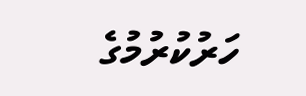ހަރުކުރުމުގެ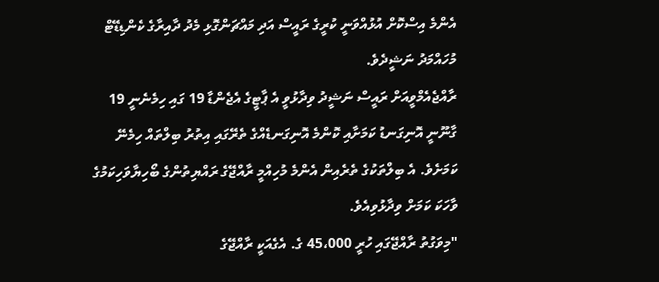އެންމެ އިސްކޮށް އުޅުއްވަނީ ކުރީގެ ރައީސް އަދި މައްޗަންގޮޅި މެދު ދާއިރާގެ ކެންޑިޑޭޓް މުހައްމަދު ނަޝީދެވެ.
ރާއްޖެއެމްވީއަށް ރައީސް ނަޝީދު ވިދާޅުވީ އެ ޕާޓީގެ އެޖެންޑާ 19 ގައި ހިމެނެނީ 19 ގާނޫނީ އޮނިގަނޑު ކަމަށާއި ކޮންމެ އޮނިގަނޑެއްގެ ތެރޭގައި އިތުރު ބިލްތައް ހިމެނޭ ކަމަށެވެ. އެ ބިލްތަކުގެ ތެރެއިން އެންމެ މުހިއްމީ ރާއްޖޭގެ ރައްޔިތުންގެ ބޯހިޔާވަހިކަމުގެ ވާހަކަ ކަމަށް ވިދާޅުވިއެވެ.
"މިވަގުތު ރާއްޖޭގައި ހުރީ 45،000 ގެ. އެގެއަކީ ރާއްޖޭގެ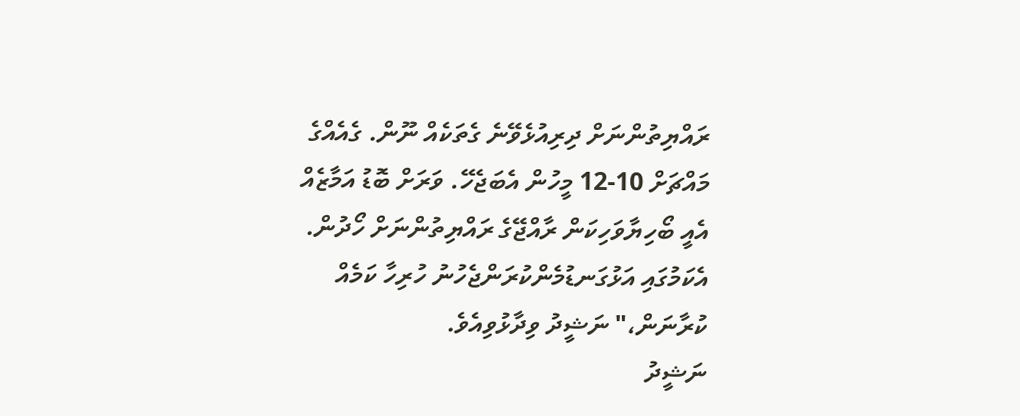ރައްޔިތުންނަށް ދިރިއުޅެވޭނެ ގެތަކެއް ނޫން. ގެއެއްގެ މައްޗަށް 10-12 މީހުން އެބަޖެހޭ. ވަރަށް ބޮޑު އަމާޒެއް އެއީ ބޯހިޔާވަހިކަން ރާއްޖޭގެ ރައްޔިތުންނަށް ހޯދުން. އެކަމުގައި އަޅުގަނޑުމެންކުރަންޖެހުނު ހުރިހާ ކަމެއް ކުރާނަން،" ނަޝީދު ވިދާޅުވިއެވެ.
ނަޝީދު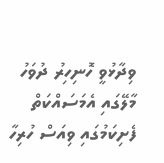ވިދާޅުވީ ހޮނިހިރު ދުވަހު މާލޭގައި އެމަސައްކަތް ފެށިކަމުގައި ވިއަސް ހުރިހާ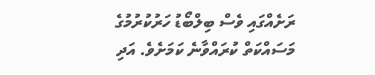ރަށެއްގައި ވެސް ބިލްބޯޑު ހަރުކުރުމުގެ މަސައްކަތް ކުރައްވާނެ ކަމަށެވެ. އަދި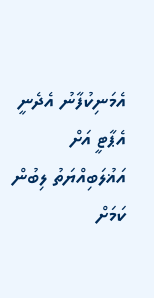އެމަނިކުފާނު އެދެނީ އެޕާޓީ އަށް އަޣުލަބިއްޔަތު ލިބުން ކަމަށް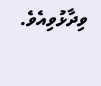ވިދާޅުވިއެވެ.